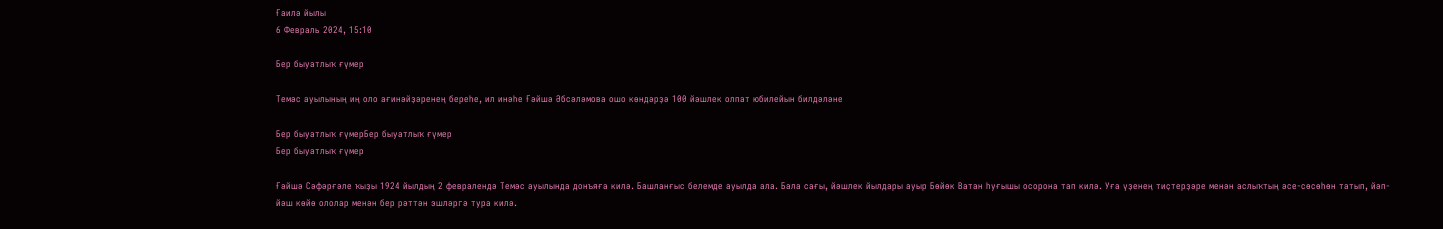Ғаилә йылы
6 Февраль 2024, 15:10

Бер быуатлыҡ ғүмер

Темәс ауылының иң оло ағинәйҙәренең береһе, ил инәһе Ғәйшә Әбсәләмова ошо көндәрҙә 100 йәшлек олпат юбилейын билдәләне

Бер быуатлыҡ ғүмерБер быуатлыҡ ғүмер
Бер быуатлыҡ ғүмер

Ғәйшә Сәфәрғәле ҡыҙы 1924 йылдың 2 февралендә Темәс ауылында донъяға килә. Башланғыс белемде ауылда ала. Бала сағы, йәшлек йылдары ауыр Бөйөк Ватан һуғышы осорона тап килә. Уға үҙенең тиҫтерҙәре менән аслыҡтың әсе-сөсөһөн татып, йәп-йәш көйө ололар менән бер рәттән эшләргә тура килә.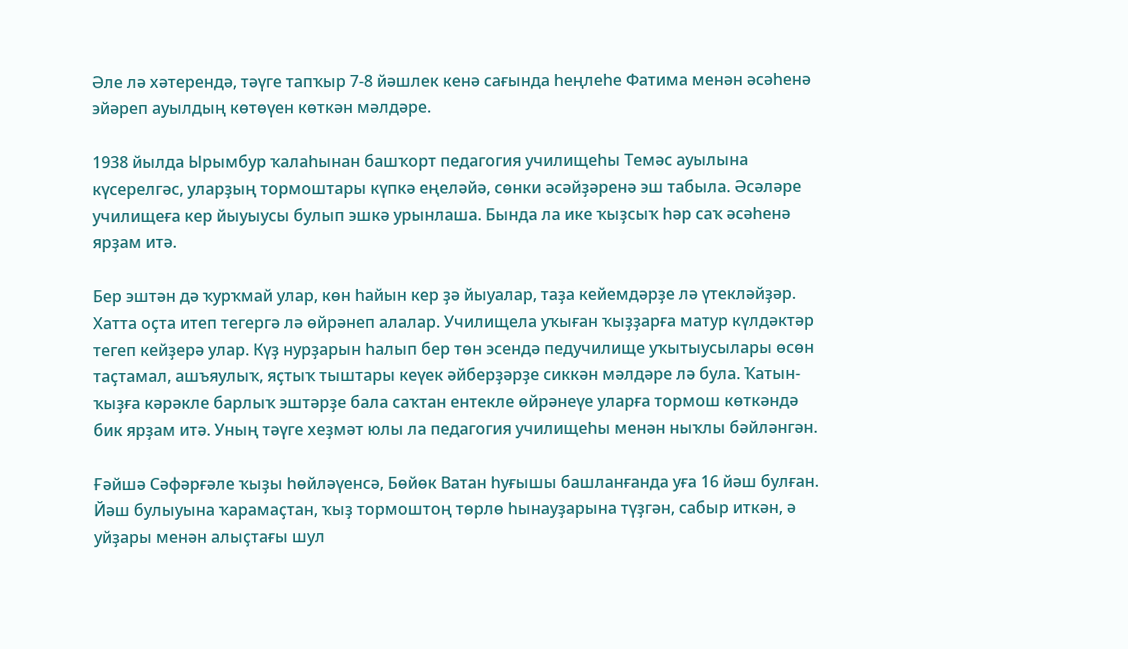Әле лә хәтерендә, тәүге тапҡыр 7-8 йәшлек кенә сағында һеңлеһе Фатима менән әсәһенә эйәреп ауылдың көтөүен көткән мәлдәре.

1938 йылда Ырымбур ҡалаһынан башҡорт педагогия училищеһы Темәс ауылына күсерелгәс, уларҙың тормоштары күпкә еңеләйә, сөнки әсәйҙәренә эш табыла. Әсәләре училищеға кер йыуыусы булып эшкә урынлаша. Бында ла ике ҡыҙсыҡ һәр саҡ әсәһенә ярҙам итә.

Бер эштән дә ҡурҡмай улар, көн һайын кер ҙә йыуалар, таҙа кейемдәрҙе лә үтекләйҙәр. Хатта оҫта итеп тегергә лә өйрәнеп алалар. Училищела уҡыған ҡыҙҙарға матур күлдәктәр тегеп кейҙерә улар. Күҙ нурҙарын һалып бер төн эсендә педучилище уҡытыусылары өсөн таҫтамал, ашъяулыҡ, яҫтыҡ тыштары кеүек әйберҙәрҙе сиккән мәлдәре лә була. Ҡатын-ҡыҙға кәрәкле барлыҡ эштәрҙе бала саҡтан ентекле өйрәнеүе уларға тормош көткәндә бик ярҙам итә. Уның тәүге хеҙмәт юлы ла педагогия училищеһы менән ныҡлы бәйләнгән.

Ғәйшә Сәфәрғәле ҡыҙы һөйләүенсә, Бөйөк Ватан һуғышы башланғанда уға 16 йәш булған. Йәш булыуына ҡарамаҫтан, ҡыҙ тормоштоң төрлө һынауҙарына түҙгән, сабыр иткән, ә уйҙары менән алыҫтағы шул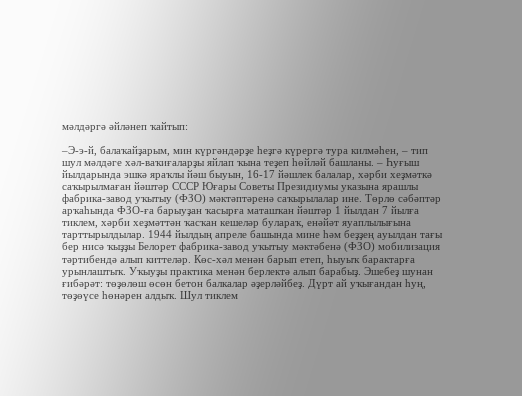мәлдәргә әйләнеп ҡайтып:

–Э-э-й, балаҡайҙарым, мин күргәндәрҙе һеҙгә күрергә тура килмәһен, – тип шул мәлдәге хәл-ваҡиғаларҙы яйлап ҡына теҙеп һөйләй башланы. – Һуғыш йылдарында эшкә яраҡлы йәш быуын, 16-17 йәшлек балалар, хәрби хеҙмәткә саҡырылмаған йәштәр СССР Юғары Советы Президиумы указына ярашлы фабрика-завод уҡытыу (ФЗО) мәктәптәренә саҡырылалар ине. Төрлө сәбәптәр арҡаһында ФЗО-ға барыуҙан ҡасырға маташҡан йәштәр 1 йылдан 7 йылға тиклем, хәрби хеҙмәттән ҡасҡан кешеләр булараҡ, енәйәт яуаплылығына тарттырылдылар. 1944 йылдың апреле башында мине һәм беҙҙең ауылдан тағы бер нисә ҡыҙҙы Белорет фабрика-завод уҡытыу мәктәбенә (ФЗО) мобилизация тәртибендә алып киттеләр. Көс-хәл менән барып етеп, һыуыҡ барактарға урынлаштыҡ. Уҡыуҙы практика менән берлектә алып барабыҙ. Эшебеҙ шунан ғибәрәт: төҙөлөш өсөн бетон балкалар әҙерләйбеҙ. Дүрт ай уҡығандан һуң, төҙөүсе һөнәрен алдыҡ. Шул тиклем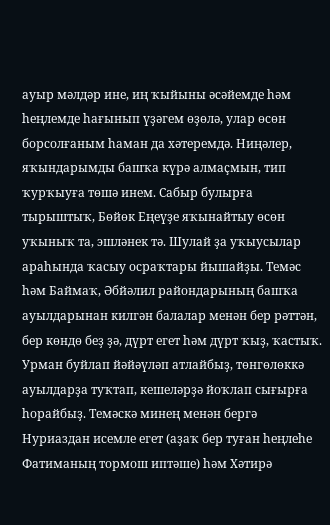ауыр мәлдәр ине, иң ҡыйыны әсәйемде һәм һеңлемде һағынып үҙәгем өҙөлә, улар өсөн борсолғаным һаман да хәтеремдә. Ниңәлер, яҡындарымды башҡа күрә алмаҫмын, тип ҡурҡыуға төшә инем. Сабыр булырға тырыштыҡ, Бөйөк Еңеүҙе яҡынайтыу өсөн уҡыныҡ та, эшләнек тә. Шулай ҙа уҡыусылар араһында ҡасыу осраҡтары йышайҙы. Темәс һәм Баймаҡ, Әбйәлил райондарының башҡа ауылдарынан килгән балалар менән бер рәттән, бер көндө беҙ ҙә, дүрт егет һәм дүрт ҡыҙ, ҡастыҡ. Урман буйлап йәйәүләп атлайбыҙ, төнгөлөккә ауылдарҙа туҡтап, кешеләрҙә йоҡлап сығырға һорайбыҙ. Темәскә минең менән бергә Нуриаздан исемле егет (аҙаҡ бер туған һеңлеһе Фатиманың тормош иптәше) һәм Хәтирә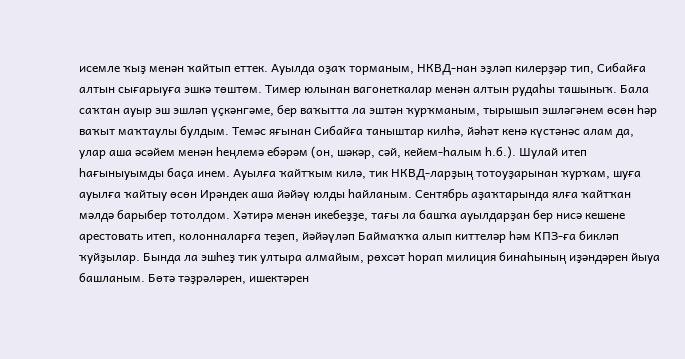исемле ҡыҙ менән ҡайтып еттек. Ауылда оҙаҡ торманым, НКВД-нан эҙләп килерҙәр тип, Сибайға алтын сығарыуға эшкә төштөм. Тимер юлынан вагонеткалар менән алтын рудаһы ташыныҡ. Бала саҡтан ауыр эш эшләп үҫкәнгәме, бер ваҡытта ла эштән ҡурҡманым, тырышып эшләгәнем өсөн һәр ваҡыт маҡтаулы булдым. Темәс яғынан Сибайға таныштар килһә, йәһәт кенә күстәнәс алам да, улар аша әсәйем менән һеңлемә ебәрәм (он, шәкәр, сәй, кейем-һалым һ.б.). Шулай итеп һағыныуымды баҫа инем. Ауылға ҡайтҡым килә, тик НКВД-ларҙың тотоуҙарынан ҡурҡам, шуға ауылға ҡайтыу өсөн Ирәндек аша йәйәү юлды һайланым. Сентябрь аҙаҡтарында ялға ҡайтҡан мәлдә барыбер тотолдом. Хәтирә менән икебеҙҙе, тағы ла башҡа ауылдарҙан бер нисә кешене арестовать итеп, колонналарға теҙеп, йәйәүләп Баймаҡҡа алып киттеләр һәм КПЗ-ға бикләп ҡуйҙылар. Бында ла эшһеҙ тик ултыра алмайым, рөхсәт һорап милиция бинаһының иҙәндәрен йыуа башланым. Бөтә тәҙрәләрен, ишектәрен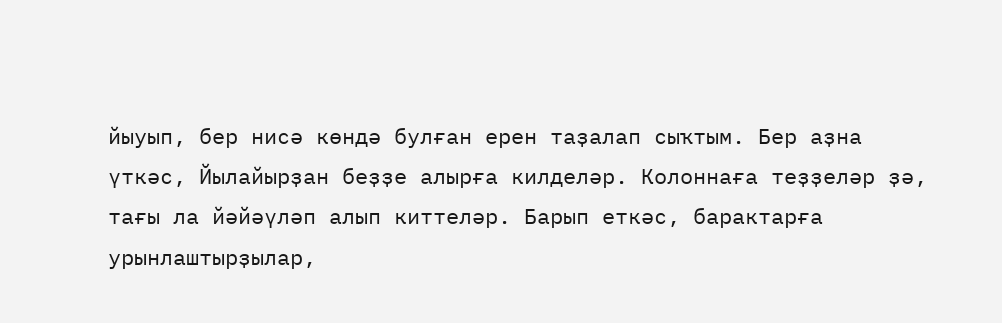йыуып, бер нисә көндә булған ерен таҙалап сыҡтым. Бер аҙна үткәс, Йылайырҙан беҙҙе алырға килделәр. Колоннаға теҙҙеләр ҙә, тағы ла йәйәүләп алып киттеләр. Барып еткәс, барактарға урынлаштырҙылар,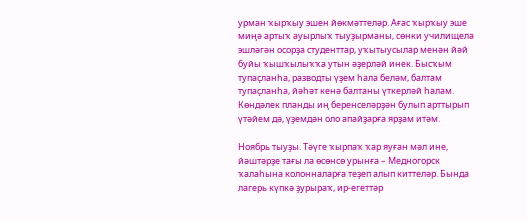урман ҡырҡыу эшен йөкмәттеләр. Ағас ҡырҡыу эше миңә артыҡ ауырлыҡ тыуҙырманы, сөнки училищела эшләгән осорҙа студенттар, уҡытыусылар менән йәй буйы ҡышҡылыҡҡа утын әҙерләй инек. Бысҡым тупаҫланһа, разводты үҙем һала беләм, балтам тупаҫланһа, йәһәт кенә балтаны үткерләй һалам. Көндәлек планды иң беренселәрҙән булып арттырып үтәйем дә, үҙемдән оло апайҙарға ярҙам итәм.

Ноябрь тыуҙы. Тәүге ҡырпаҡ ҡар яуған мәл ине, йәштәрҙе тағы ла өсөнсө урынға – Медногорск ҡалаһына колонналарға теҙеп алып киттеләр. Бында лагерь күпкә ҙурыраҡ, ир-егеттәр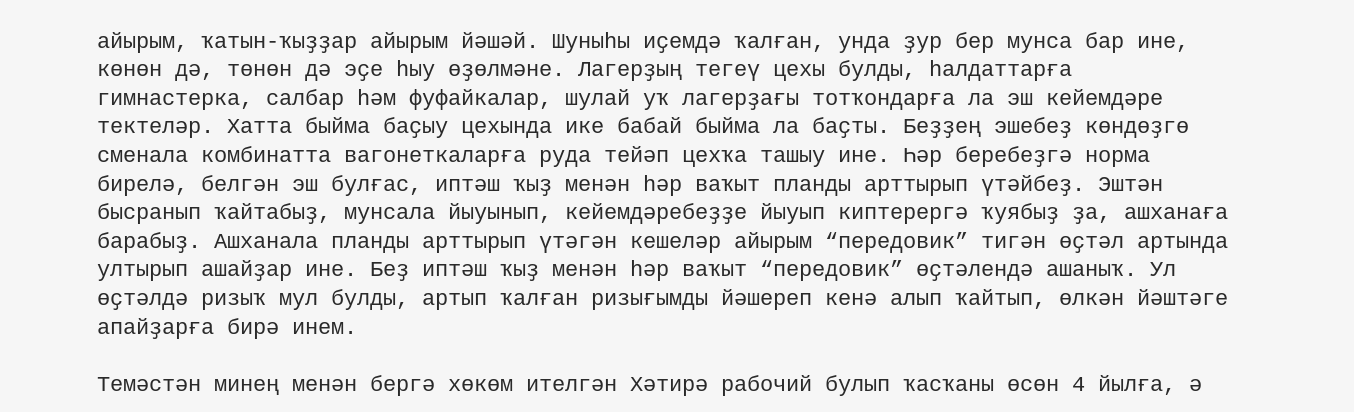айырым, ҡатын-ҡыҙҙар айырым йәшәй. Шуныһы иҫемдә ҡалған, унда ҙур бер мунса бар ине, көнөн дә, төнөн дә эҫе һыу өҙөлмәне. Лагерҙың тегеү цехы булды, һалдаттарға гимнастерка, салбар һәм фуфайкалар, шулай уҡ лагерҙағы тотҡондарға ла эш кейемдәре тектеләр. Хатта быйма баҫыу цехында ике бабай быйма ла баҫты. Беҙҙең эшебеҙ көндөҙгө сменала комбинатта вагонеткаларға руда тейәп цехҡа ташыу ине. Һәр беребеҙгә норма бирелә, белгән эш булғас, иптәш ҡыҙ менән һәр ваҡыт планды арттырып үтәйбеҙ. Эштән бысранып ҡайтабыҙ, мунсала йыуынып, кейемдәребеҙҙе йыуып киптерергә ҡуябыҙ ҙа, ашханаға барабыҙ. Ашханала планды арттырып үтәгән кешеләр айырым “передовик” тигән өҫтәл артында ултырып ашайҙар ине. Беҙ иптәш ҡыҙ менән һәр ваҡыт “передовик” өҫтәлендә ашаныҡ. Ул өҫтәлдә ризыҡ мул булды, артып ҡалған ризығымды йәшереп кенә алып ҡайтып, өлкән йәштәге апайҙарға бирә инем.

Темәстән минең менән бергә хөкөм ителгән Хәтирә рабочий булып ҡасҡаны өсөн 4 йылға, ә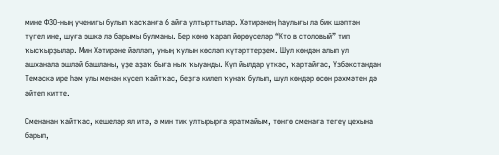мине ФЗО-ның ученигы булып ҡасҡанға 6 айға ултырттылар. Хәтирәнең һаулығы ла бик шәптән түгел ине, шуға эшкә лә барымы булманы. Бер көнө ҡарап йөрөүселәр “Кто в столовый” тип ҡысҡырҙылар. Мин Хәтирәне йәлләп, уның ҡулын көсләп күтәрттерҙем. Шул көндән алып ул ашханала эшләй башланы, үҙе аҙаҡ быға ныҡ ҡыуанды. Күп йылдар үткәс, ҡартайғас, Үзбәкстандан Темәскә ире һәм улы менән күсеп ҡайтҡас, беҙгә килеп ҡунаҡ булып, шул көндәр өсөн рәхмәтен дә әйтеп китте.

Сменанан ҡайтҡас, кешеләр ял итә, ә мин тик ултырырға яратмайым, төнгө сменаға тегеү цехына барып,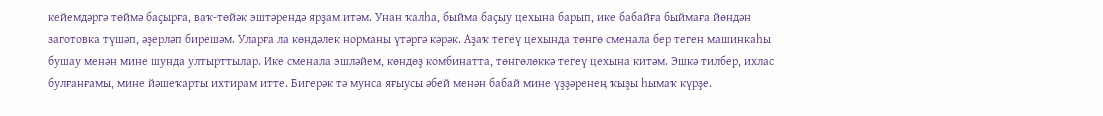кейемдәргә төймә баҫырға, ваҡ-төйәк эштәрендә ярҙам итәм. Унан ҡалһа, быйма баҫыу цехына барып, ике бабайға быймаға йөндән заготовка түшәп, әҙерләп бирешәм. Уларға ла көндәлек норманы үтәргә кәрәк. Аҙаҡ тегеү цехында төнгө сменала бер теген машинкаһы бушау менән мине шунда ултырттылар. Ике сменала эшләйем, көндөҙ комбинатта, төнгөлөккә тегеү цехына китәм. Эшкә тилбер, ихлас булғанғамы, мине йәшеҡарты ихтирам итте. Бигерәк тә мунса яғыусы әбей менән бабай мине үҙҙәренең ҡыҙы һымаҡ күрҙе.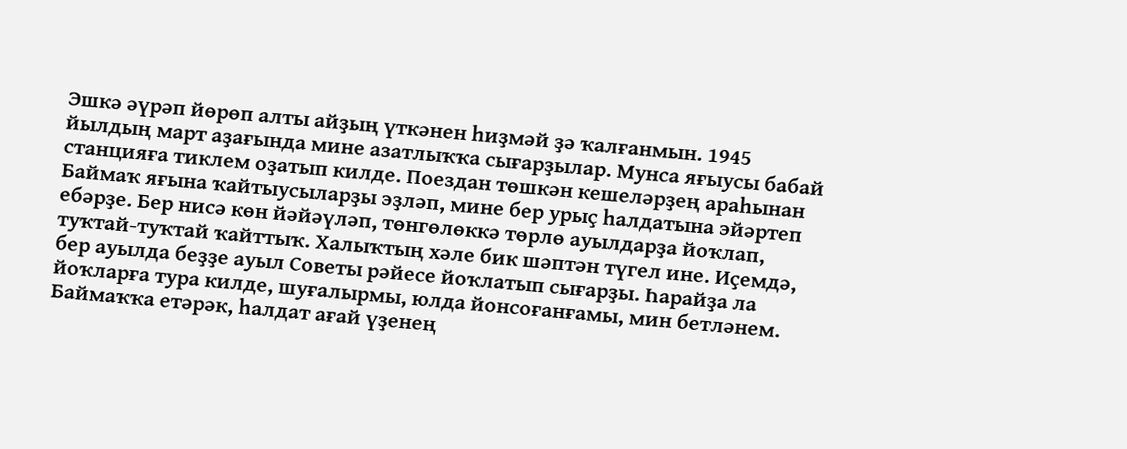Эшкә әүрәп йөрөп алты айҙың үткәнен һиҙмәй ҙә ҡалғанмын. 1945 йылдың март аҙағында мине азатлыҡҡа сығарҙылар. Мунса яғыусы бабай станцияға тиклем оҙатып килде. Поездан төшкән кешеләрҙең араһынан Баймаҡ яғына ҡайтыусыларҙы эҙләп, мине бер урыҫ һалдатына эйәртеп ебәрҙе. Бер нисә көн йәйәүләп, төнгөлөккә төрлө ауылдарҙа йоҡлап, туҡтай-туҡтай ҡайттыҡ. Халыҡтың хәле бик шәптән түгел ине. Иҫемдә, бер ауылда беҙҙе ауыл Советы рәйесе йоҡлатып сығарҙы. Һарайҙа ла йоҡларға тура килде, шуғалырмы, юлда йонсоғанғамы, мин бетләнем. Баймаҡҡа етәрәк, һалдат ағай үҙенең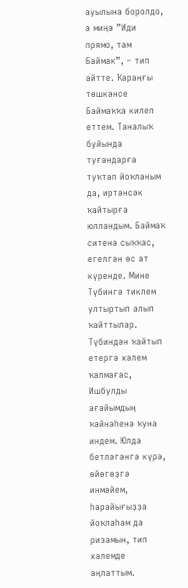ауылына боролдо, ә миңә ”Иди прямо, там Баймак”, – тип әйтте. Ҡараңғы төшкәнсе Баймаҡҡа килеп еттем. Таналыҡ буйында туғандарға туҡтап йоҡланым да, иртәнсәк ҡайтырға юлландым. Баймаҡ ситенә сыҡҡас, егелгән өс ат күренде. Мине Түбингә тиклем ултыртып алып ҡайттылар. Түбиндән ҡайтып етергә хәлем ҡалмағас, Ишбулды ағайымдың ҡәйнәһенә ҡуна индем. Юлда бетләгәнгә күрә, өйөгөҙгә инмәйем, һарайығыҙҙа йоҡлаһам да ризамын, тип хәлемде аңлаттым.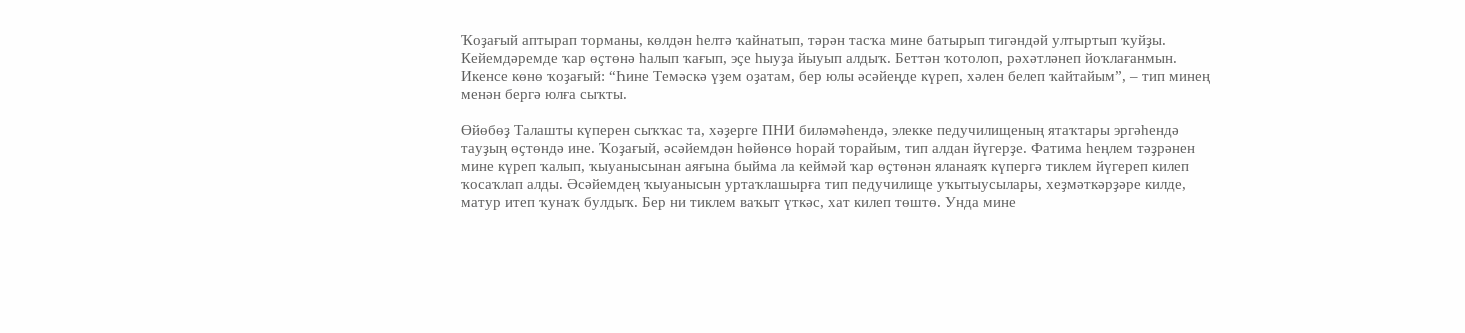Ҡоҙағый аптырап торманы, көлдән һелтә ҡайнатып, тәрән тасҡа мине батырып тигәндәй ултыртып ҡуйҙы. Кейемдәремде ҡар өҫтөнә һалып ҡағып, эҫе һыуҙа йыуып алдыҡ. Беттән ҡотолоп, рәхәтләнеп йоҡлағанмын. Икенсе көнө ҡоҙағый: “Һине Темәскә үҙем оҙатам, бер юлы әсәйеңде күреп, хәлен белеп ҡайтайым”, – тип минең менән бергә юлға сыҡты.

Өйөбөҙ Талашты күперен сыҡҡас та, хәҙерге ПНИ биләмәһендә, элекке педучилищеның ятаҡтары эргәһендә тауҙың өҫтөндә ине. Ҡоҙағый, әсәйемдән һөйөнсө һорай торайым, тип алдан йүгерҙе. Фатима һеңлем тәҙрәнен мине күреп ҡалып, ҡыуанысынан аяғына быйма ла кеймәй ҡар өҫтөнән яланаяҡ күпергә тиклем йүгереп килеп ҡосаҡлап алды. Әсәйемдең ҡыуанысын уртаҡлашырға тип педучилище уҡытыусылары, хеҙмәткәрҙәре килде, матур итеп ҡунаҡ булдыҡ. Бер ни тиклем ваҡыт үткәс, хат килеп төштө. Унда мине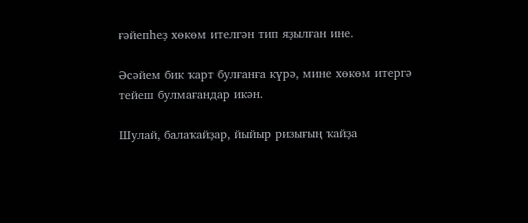ғәйепһеҙ хөкөм ителгән тип яҙылған ине.

Әсәйем бик ҡарт булғанға күрә, мине хөкөм итергә тейеш булмағандар икән.

Шулай, балаҡайҙар, йыйыр ризығың ҡайҙа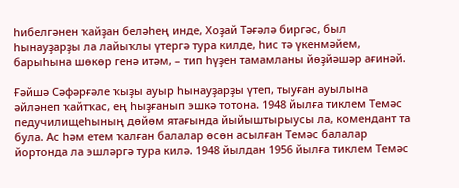һибелгәнен ҡайҙан беләһең инде, Хоҙай Тәғәлә биргәс, был һынауҙарҙы ла лайыҡлы үтергә тура килде, һис тә үкенмәйем, барыһына шөкөр генә итәм, – тип һүҙен тамамланы йөҙйәшәр ағинәй.

Ғәйшә Сәфәрғәле ҡыҙы ауыр һынауҙарҙы үтеп, тыуған ауылына әйләнеп ҡайтҡас, ең һыҙғанып эшкә тотона. 1948 йылға тиклем Темәс педучилищеһының дөйөм ятағында йыйыштырыусы ла, комендант та була. Ас һәм етем ҡалған балалар өсөн асылған Темәс балалар йортонда ла эшләргә тура килә. 1948 йылдан 1956 йылға тиклем Темәс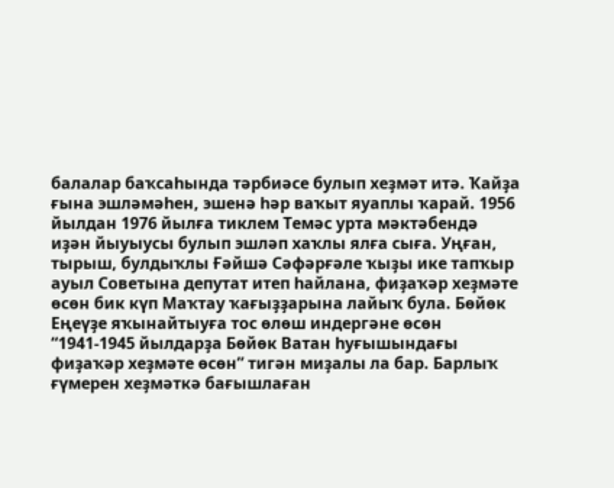балалар баҡсаһында тәрбиәсе булып хеҙмәт итә. Ҡайҙа ғына эшләмәһен, эшенә һәр ваҡыт яуаплы ҡарай. 1956 йылдан 1976 йылға тиклем Темәс урта мәктәбендә иҙән йыуыусы булып эшләп хаҡлы ялға сыға. Уңған, тырыш, булдыҡлы Ғәйшә Сәфәрғәле ҡыҙы ике тапҡыр ауыл Советына депутат итеп һайлана, фиҙаҡәр хеҙмәте өсөн бик күп Маҡтау ҡағыҙҙарына лайыҡ була. Бөйөк Еңеүҙе яҡынайтыуға тос өлөш индергәне өсөн “1941-1945 йылдарҙа Бөйөк Ватан һуғышындағы фиҙаҡәр хеҙмәте өсөн” тигән миҙалы ла бар. Барлыҡ ғүмерен хеҙмәткә бағышлаған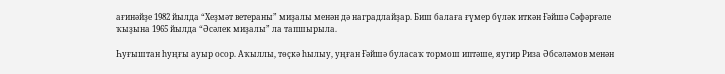ағинәйҙе 1982 йылда “Хеҙмәт ветераны” миҙалы менән дә наградлайҙар. Биш балаға ғүмер бүләк иткән Ғәйшә Сәфәрғәле ҡыҙына 1965 йылда “Әсәлек миҙалы” ла тапшырыла.

Һуғыштан һуңғы ауыр осор. Аҡыллы, төҫкә һылыу, уңған Ғәйшә буласаҡ тормош иптәше, яугир Риза Әбсәләмов менән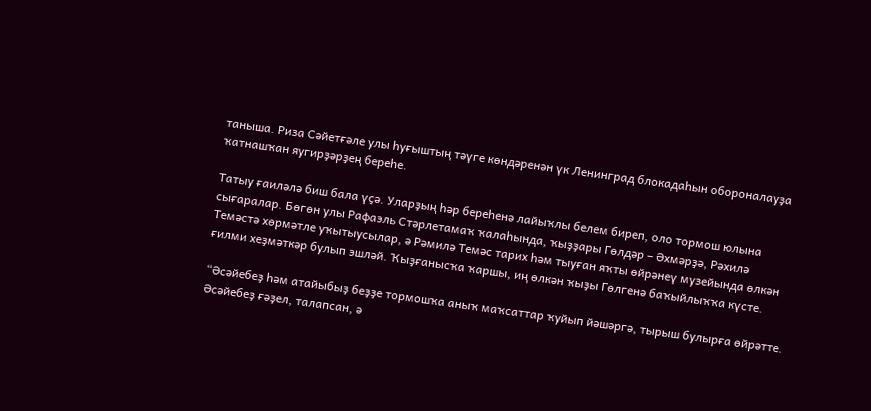таныша. Риза Сәйетғәле улы һуғыштың тәүге көндәренән үк Ленинград блокадаһын обороналауҙа ҡатнашҡан яугирҙәрҙең береһе.

Татыу ғаиләлә биш бала үҫә. Уларҙың һәр береһенә лайыҡлы белем биреп, оло тормош юлына сығаралар. Бөгөн улы Рафаэль Стәрлетамаҡ ҡалаһында, ҡыҙҙары Гөлдәр – Әхмәрҙә, Рәхилә Темәстә хөрмәтле уҡытыусылар, ә Рәмилә Темәс тарих һәм тыуған яҡты өйрәнеү музейында өлкән ғилми хеҙмәткәр булып эшләй. Ҡыҙғанысҡа ҡаршы, иң өлкән ҡыҙы Гөлгенә баҡыйлыҡҡа күсте.

“Әсәйебеҙ һәм атайыбыҙ беҙҙе тормошҡа аныҡ маҡсаттар ҡуйып йәшәргә, тырыш булырға өйрәтте. Әсәйебеҙ ғәҙел, талапсан, ә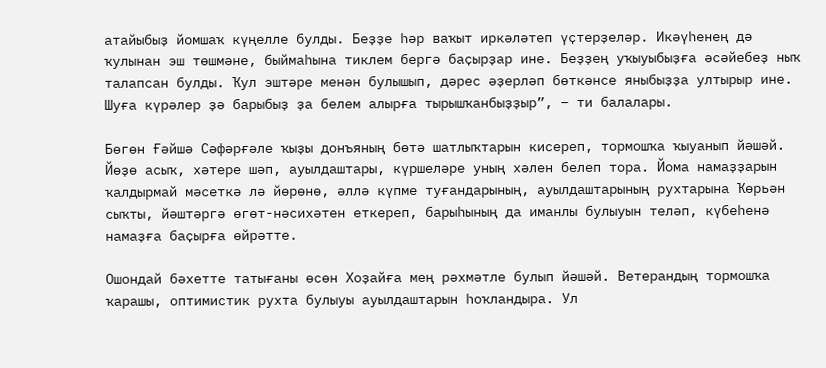атайыбыҙ йомшаҡ күңелле булды. Беҙҙе һәр ваҡыт иркәләтеп үҫтерҙеләр. Икәүһенең дә ҡулынан эш төшмәне, быймаһына тиклем бергә баҫырҙар ине. Беҙҙең уҡыуыбыҙға әсәйебеҙ ныҡ талапсан булды. Ҡул эштәре менән булышып, дәрес әҙерләп бөткәнсе яныбыҙҙа ултырыр ине. Шуға күрәлер ҙә барыбыҙ ҙа белем алырға тырышҡанбыҙҙыр”, – ти балалары.

Бөгөн Ғәйшә Сәфәрғәле ҡыҙы донъяның бөтә шатлыҡтарын кисереп, тормошҡа ҡыуанып йәшәй. Йөҙө асыҡ, хәтере шәп, ауылдаштары, күршеләре уның хәлен белеп тора. Йома намаҙҙарын ҡалдырмай мәсеткә лә йөрөнө, әллә күпме туғандарының, ауылдаштарының рухтарына Ҡөрьән сыҡты, йәштәргә өгөт-нәсихәтен еткереп, барыһының да иманлы булыуын теләп, күбеһенә намаҙға баҫырға өйрәтте.

Ошондай бәхетте татығаны өсөн Хоҙайға мең рәхмәтле булып йәшәй. Ветерандың тормошҡа ҡарашы, оптимистик рухта булыуы ауылдаштарын һоҡландыра. Ул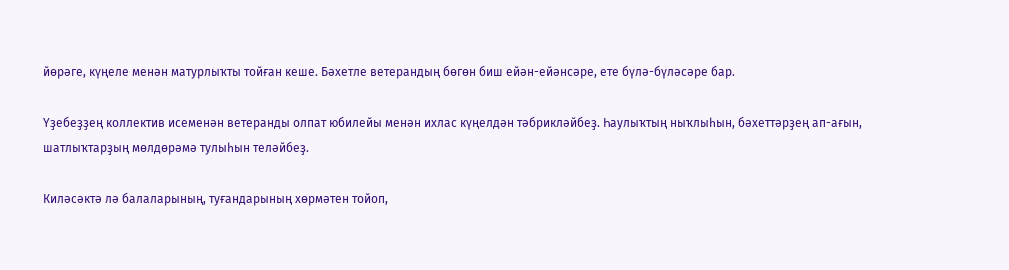йөрәге, күңеле менән матурлыҡты тойған кеше. Бәхетле ветерандың бөгөн биш ейән-ейәнсәре, ете бүлә-бүләсәре бар.

Үҙебеҙҙең коллектив исеменән ветеранды олпат юбилейы менән ихлас күңелдән тәбрикләйбеҙ. Һаулыҡтың ныҡлыһын, бәхеттәрҙең ап-ағын, шатлыҡтарҙың мөлдөрәмә тулыһын теләйбеҙ.

Киләсәктә лә балаларының, туғандарының хөрмәтен тойоп,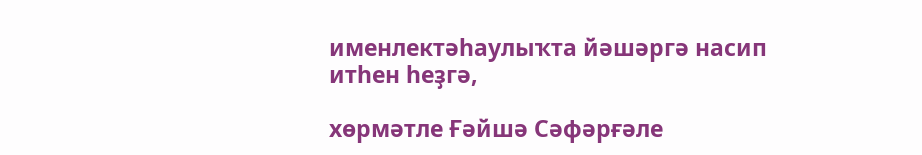именлектәһаулыҡта йәшәргә насип итһен һеҙгә,

хөрмәтле Ғәйшә Сәфәрғәле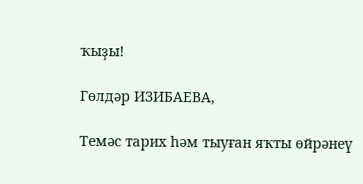ҡыҙы!

Гөлдәр ИЗИБАЕВА,

Темәс тарих һәм тыуған яҡты өйрәнеү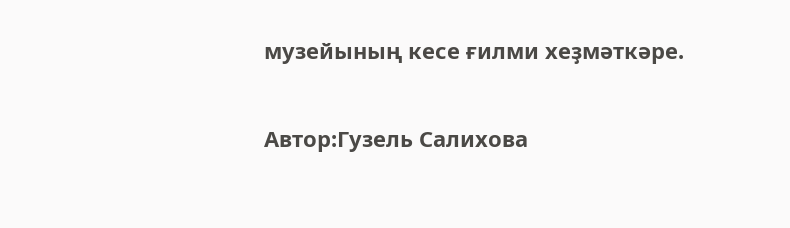музейының кесе ғилми хеҙмәткәре.

Автор:Гузель Салихова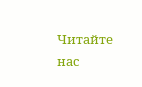Читайте нас